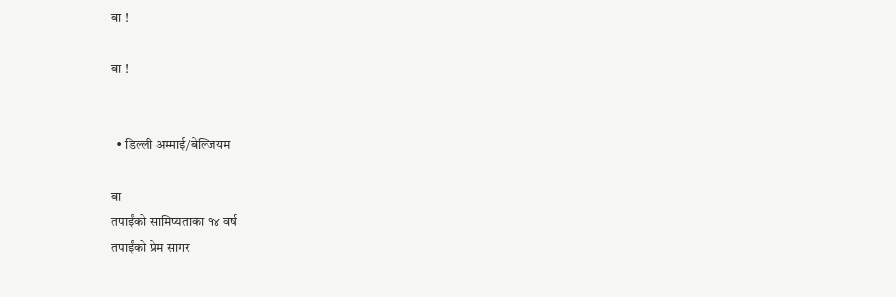बा !

बा !


  • डिल्ली अम्माई/बेल्जियम

बा
तपाईंको सामिप्यताका १४ वर्ष
तपाईंको प्रेम सागर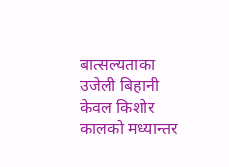बात्सल्यताका उजेली बिहानी
केवल किशोर कालको मध्यान्तर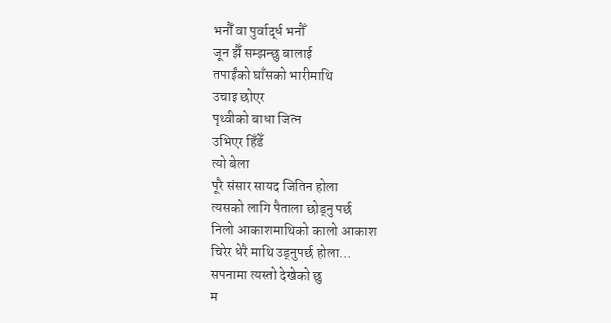भनौँ वा पुर्वार्द्ध भनौँ
जून झैँ सम्झन्छु बालाई
तपाईंको घाँसको भारीमाथि
उचाइ छोएर
पृथ्वीको बाधा जित्न
उभिएर हिँडेँ
त्यो बेला
पूरै संसार सायद जितिन होला
त्यसको लागि पैताला छोड्नु पर्छ
निलो आकाशमाथिको कालो आकाश
चिरेर धेरै माथि उड्नुपर्छ होला…
सपनामा त्यस्तो देखेको छु
म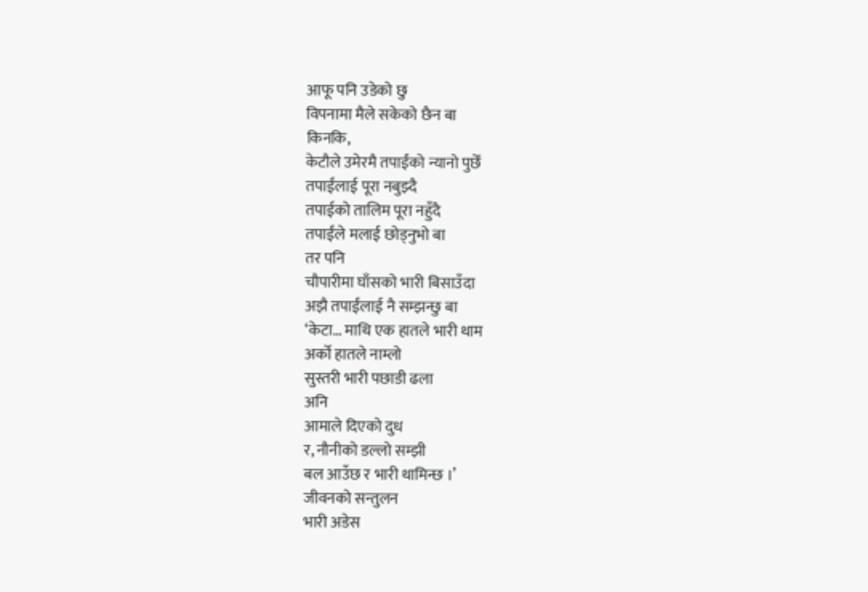आफू पनि उडेको छु
विपनामा मैले सकेको छैन बा
किनकि,
केटौले उमेरमै तपाईंको न्यानो पुछेँ
तपाईंलाई पूरा नबुझ्दै
तपाईको तालिम पूरा नहुँदै
तपाईंले मलाई छोड्नुभो बा
तर पनि
चौपारीमा घाँसको भारी बिसाउँदा
अझै तपाईंलाई नै सम्झन्छु बा
‘केटा… माथि एक हातले भारी थाम
अर्को हातले नाम्लो
सुस्तरी भारी पछाडी ढला
अनि
आमाले दिएको दुध
र, नौनीको डल्लो सम्झी
बल आउँछ र भारी थामिन्छ ।’
जीवनको सन्तुलन
भारी अडेस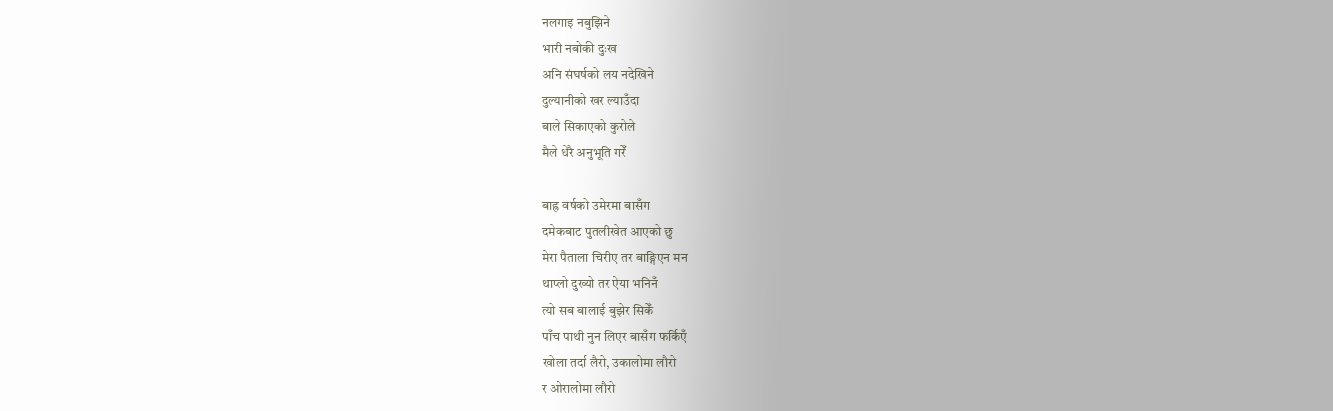नलगाइ नबुझिने
भारी नबोकी दुःख
अनि संघर्षको लय नदेखिने
दुल्यानीको खर ल्याउँदा
बाले सिकाएको कुरोले
मैले धेरै अनुभूति गरेँ

बाह्र वर्षको उमेरमा बासँग
दमेकबाट पुतलीखेत आएको छु
मेरा पैताला चिरीए तर बाङ्गिएन मन
थाप्लो दुख्यो तर ऐया भनिनँ
त्यो सब बालाई बुझेर सिकेँ
पाँच पाथी नुन लिएर बासँग फर्किएँ
खोला तर्दा लैरो, उकालोमा लौरो
र ओरालोमा लौरो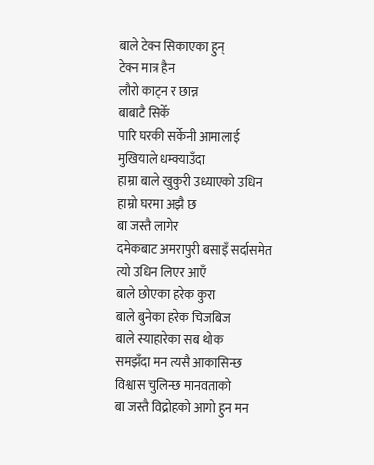बाले टेक्न सिकाएका हुन्
टेक्न मात्र हैन
लौरो काट्न र छान्न
बाबाटै सिकेँ
पारि घरकी सर्केनी आमालाई
मुखियाले धम्क्याउँदा
हाम्रा बाले खुकुरी उध्याएको उधिन
हाम्रो घरमा अझै छ
बा जस्तै लागेर
दमेकबाट अमरापुरी बसाइँ सर्दासमेत
त्यो उधिन लिएर आएँ
बाले छोएका हरेक कुरा
बाले बुनेका हरेक चिजबिज
बाले स्याहारेका सब थोक
समझँदा मन त्यसै आकासिन्छ
विश्वास चुलिन्छ मानवताको
बा जस्तै विद्रोहको आगो हुन मन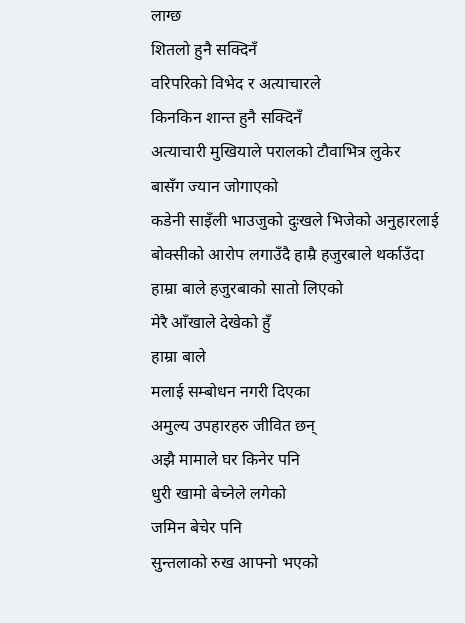लाग्छ
शितलो हुनै सक्दिनँ
वरिपरिको विभेद र अत्याचारले
किनकिन शान्त हुनै सक्दिनँ
अत्याचारी मुखियाले परालको टौवाभित्र लुकेर
बासँग ज्यान जोगाएको
कडेनी साइँली भाउजुको दुःखले भिजेको अनुहारलाई
बोक्सीको आरोप लगाउँदै हाम्रै हजुरबाले थर्काउँदा
हाम्रा बाले हजुरबाको सातो लिएको
मेरै आँखाले देखेको हुँ
हाम्रा बाले
मलाई सम्बोधन नगरी दिएका
अमुल्य उपहारहरु जीवित छन्
अझै मामाले घर किनेर पनि
धुरी खामो बेच्नेले लगेको
जमिन बेचेर पनि
सुन्तलाको रुख आफ्नो भएको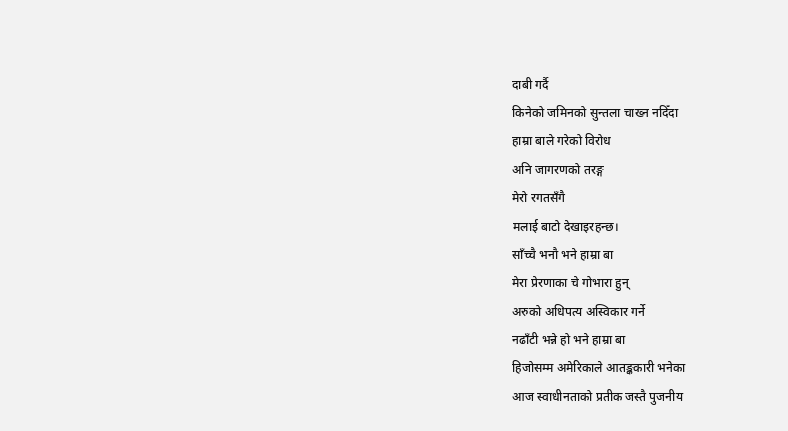दाबी गर्दै
किनेको जमिनको सुन्तला चाख्न नदिँदा
हाम्रा बाले गरेको विरोध
अनि जागरणको तरङ्ग
मेरो रगतसँगै
मलाई बाटो देखाइरहन्छ।
साँच्चै भनौ भने हाम्रा बा
मेरा प्रेरणाका चे गोभारा हुन्
अरुको अधिपत्य अस्विकार गर्ने
नढाँटी भन्ने हो भने हाम्रा बा
हिजोसम्म अमेरिकाले आतङ्ककारी भनेका
आज स्वाधीनताको प्रतीक जस्तै पुजनीय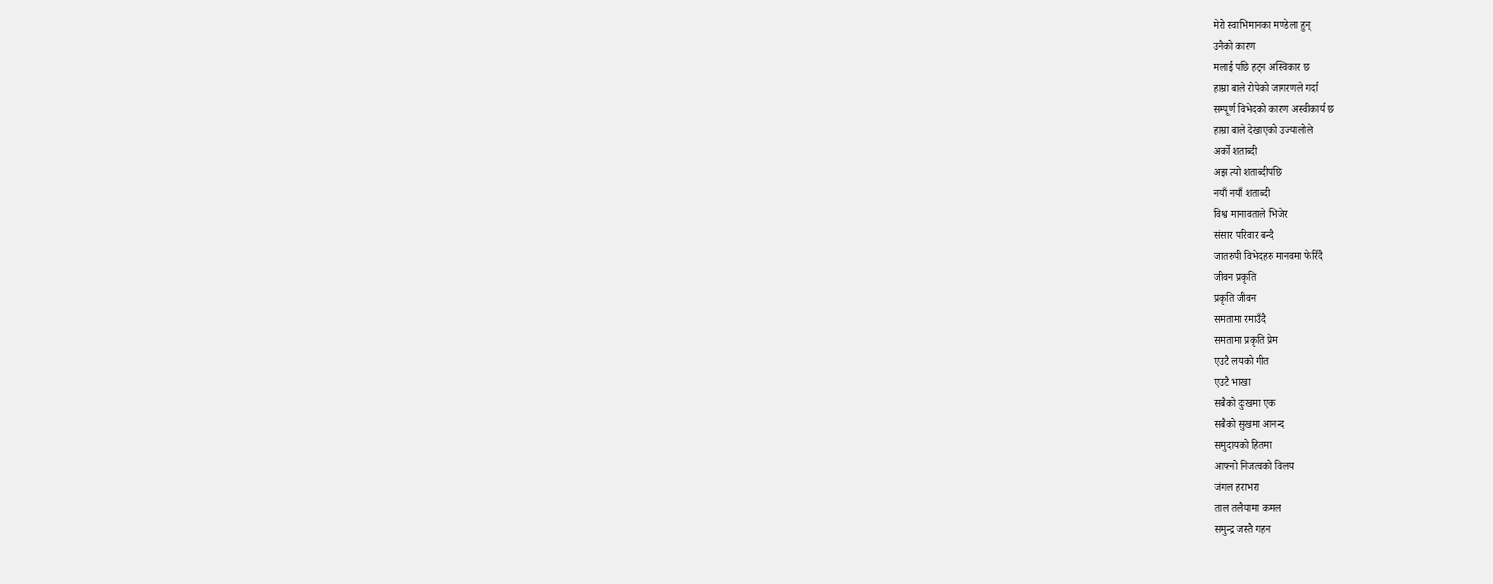मेरो स्वाभिमानका मण्डेला हुन्
उनैको कारण
मलाई पछि हट्न अस्विकार छ
हाम्रा बाले रोपेको जागरणले गर्दा
सम्पूर्ण विभेदको कारण अस्वीकार्य छ
हाम्रा बाले देखाएको उज्यालोले
अर्को शताब्दी
अझ त्यो शताब्दीपछि
नयाँ नयाँ शताब्दी
विश्व मानावताले भिजेर
संसार परिवार बन्दै
जातरुपी विभेदहरु मानवमा फेरिँदै
जीवन प्रकृति
प्रकृति जीवन
समतामा रमाउँदै
समतामा प्रकृति प्रेम
एउटै लयको गीत
एउटै भाखा
सबैको दुःखमा एक
सबैको सुखमा आनन्द
समुदायको हितमा
आफ्नो निजत्वको विलय
जंगल हराभरा
ताल तलैयामा कमल
समुन्द्र जस्तै गहन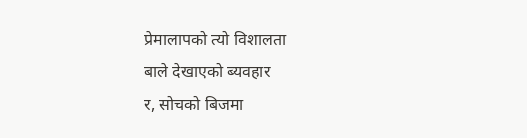प्रेमालापको त्यो विशालता
बाले देखाएको ब्यवहार
र, सोचको बिजमा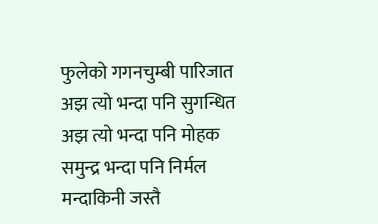फुलेको गगनचुम्बी पारिजात
अझ त्यो भन्दा पनि सुगन्धित
अझ त्यो भन्दा पनि मोहक
समुन्द्र भन्दा पनि निर्मल
मन्दाकिनी जस्तै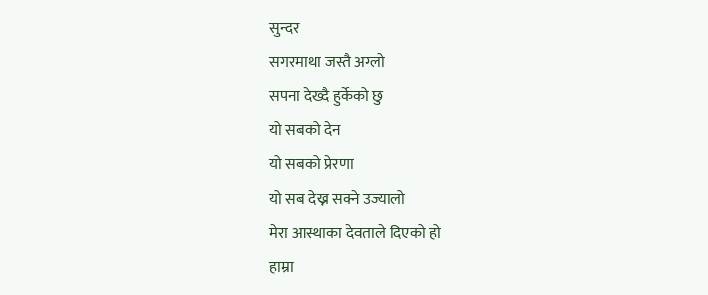सुन्दर
सगरमाथा जस्तै अग्लो
सपना देख्दै हुर्केको छु
यो सबको देन
यो सबको प्रेरणा
यो सब देख्न सक्ने उज्यालो
मेरा आस्थाका देवताले दिएको हो
हाम्रा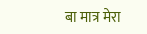बा मात्र मेरा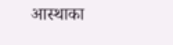आस्थाका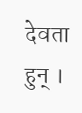देवता हुन् ।